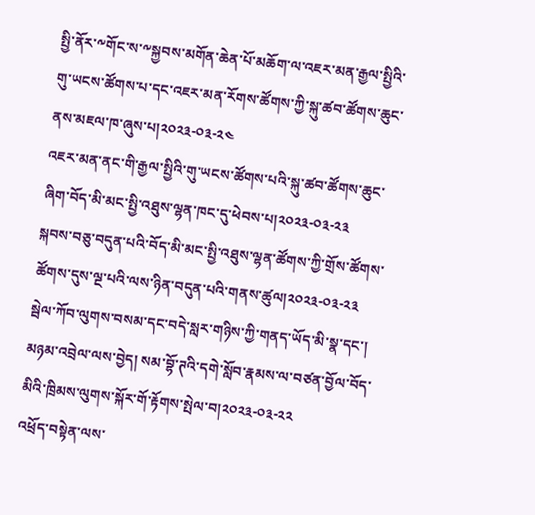སྤྱི་ནོར་༸གོང་ས་༸སྐྱབས་མགོན་ཆེན་པོ་མཆོག་ལ་འཇར་མན་རྒྱལ་སྤྱིའི་གུ་ཡངས་ཚོགས་པ་དང་འཇར་མན་རོགས་ཚོགས་ཀྱི་སྐུ་ཚབ་ཚོགས་ཆུང་ནས་མཇལ་ཁ་ཞུས་པ།༢༠༢༣-༠༣-༢༤
འཇར་མན་ནང་གི་རྒྱལ་སྤྱིའི་གུ་ཡངས་ཚོགས་པའི་སྐུ་ཚབ་ཚོགས་ཆུང་ཞིག་བོད་མི་མང་སྤྱི་འཐུས་ལྷན་ཁང་དུ་ཕེབས་པ།༢༠༢༣-༠༣-༢༣
སྐབས་བཅུ་བདུན་པའི་བོད་མི་མང་སྤྱི་འཐུས་ལྷན་ཚོགས་ཀྱི་གྲོས་ཚོགས་ཚོགས་དུས་ལྔ་པའི་ལས་ཉིན་བདུན་པའི་གནས་ཚུལ།༢༠༢༣-༠༣-༢༣
སྦེལ་ཀོབ་ལུགས་བསམ་དང་བདེ་སླར་གཉིས་ཀྱི་གནད་ཡོད་མི་སྣ་དང་། མཉམ་འབྲེལ་ལས་བྱེད། སམ་བྷོ་ཊའི་དགེ་སློབ་རྣམས་ལ་བཙན་བྱོལ་བོད་མིའི་ཁྲིམས་ལུགས་སྐོར་གོ་རྟོགས་སྤེལ་བ།༢༠༢༣-༠༣-༢༢
འཕྲོད་བསྟེན་ལས་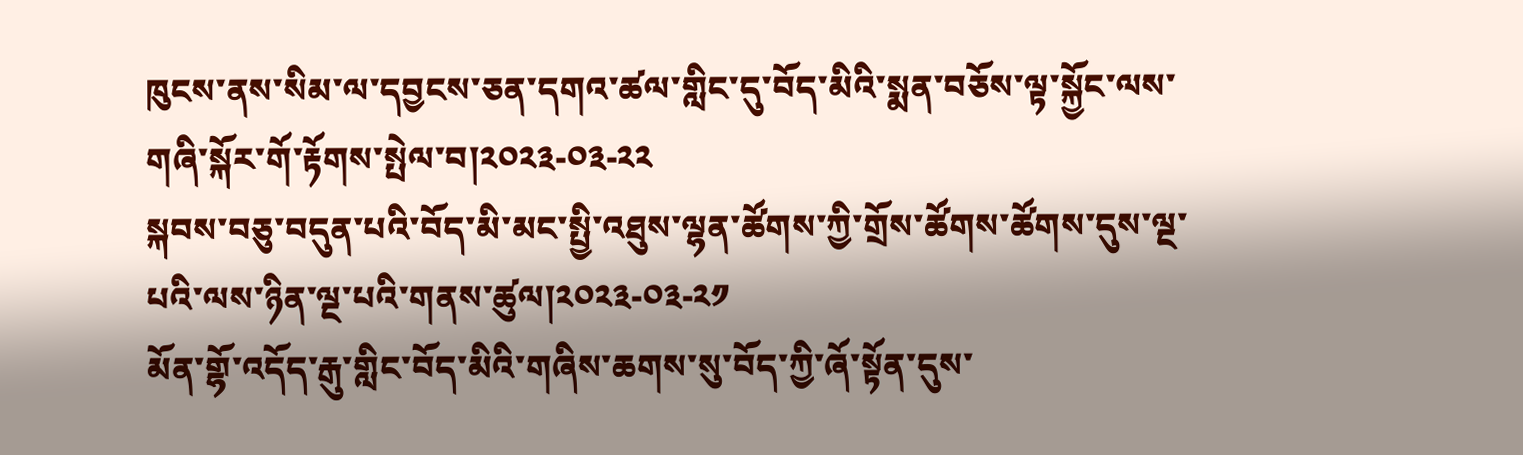ཁུངས་ནས་སིམ་ལ་དབྱངས་ཅན་དགའ་ཚལ་གླིང་དུ་བོད་མིའི་སྨན་བཅོས་ལྟ་སྐྱོང་ལས་གཞི་སྐོར་གོ་རྟོགས་སྤེལ་བ།༢༠༢༣-༠༣-༢༢
སྐབས་བཅུ་བདུན་པའི་བོད་མི་མང་སྤྱི་འཐུས་ལྷན་ཚོགས་ཀྱི་གྲོས་ཚོགས་ཚོགས་དུས་ལྔ་པའི་ལས་ཉིན་ལྔ་པའི་གནས་ཚུལ།༢༠༢༣-༠༣-༢༡
མོན་གྷོ་འདོད་རྒུ་གླིང་བོད་མིའི་གཞིས་ཆགས་སུ་བོད་ཀྱི་ཞོ་སྟོན་དུས་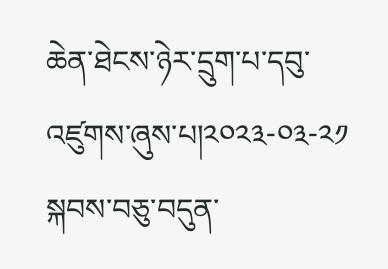ཆེན་ཐེངས་ཉེར་དྲུག་པ་དབུ་འཛུགས་ཞུས་པ།༢༠༢༣-༠༣-༢༡
སྐབས་བཅུ་བདུན་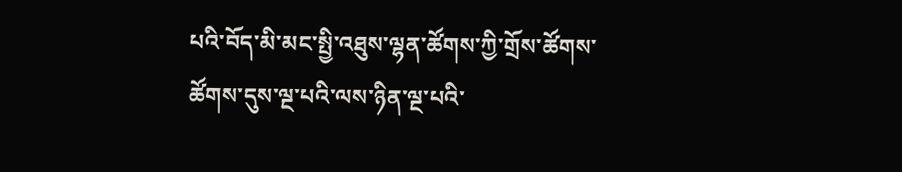པའི་བོད་མི་མང་སྤྱི་འཐུས་ལྷན་ཚོགས་ཀྱི་གྲོས་ཚོགས་ཚོགས་དུས་ལྔ་པའི་ལས་ཉིན་ལྔ་པའི་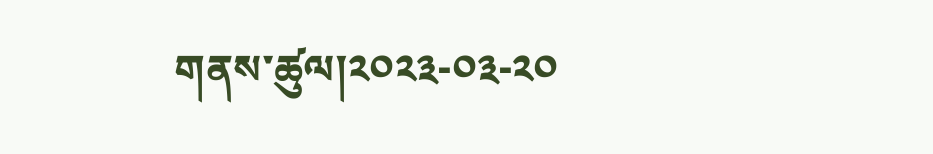གནས་ཚུལ།༢༠༢༣-༠༣-༢༠